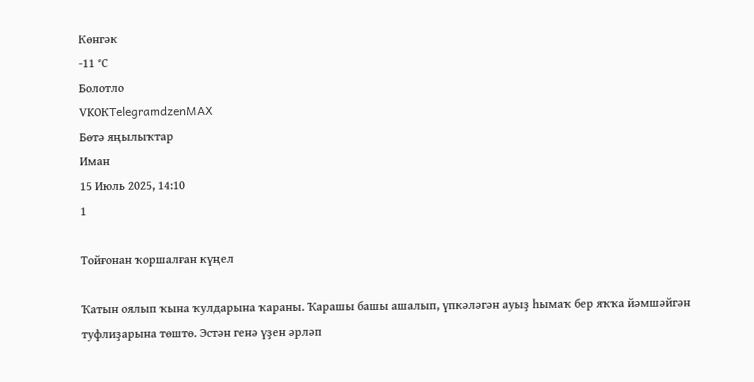Көнгәк
-11 °С
Болотло
VKОКTelegramdzenMAX
Бөтә яңылыҡтар
Иман
15 Июль 2025, 14:10
1

Тойғонан ҡоршалған күңел

Ҡатын оялып ҡына ҡулдарына ҡараны. Ҡарашы башы ашалып, үпкәләгән ауыҙ һымаҡ бер яҡҡа йәмшәйгән туфлиҙарына төштө. Эстән генә үҙен әрләп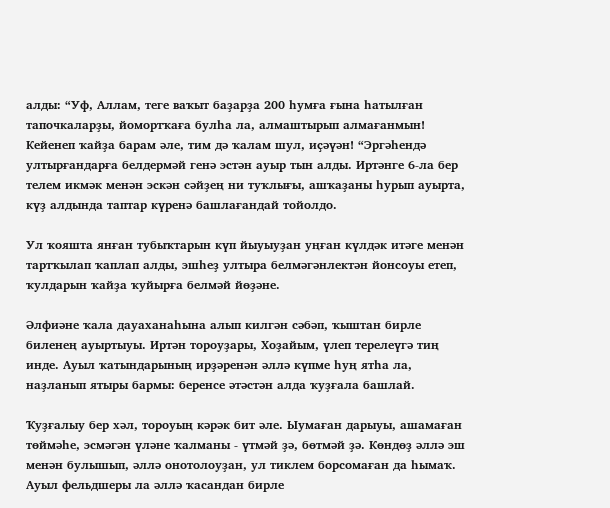алды: “Уф, Аллам, теге ваҡыт баҙарҙа 200 һумға ғына һатылған тапочкаларҙы, йомортҡаға булһа ла, алмаштырып алмағанмын! Кейенеп ҡайҙа барам әле, тим дә ҡалам шул, иҫәүән! “Эргәһендә ултырғандарға белдермәй генә эстән ауыр тын алды. Иртәнге 6-ла бер телем икмәк менән эскән сәйҙең ни туҡлығы, ашҡаҙаны һурып ауырта, күҙ алдында таптар күренә башлағандай тойолдо.

Ул ҡояшта янған тубыҡтарын күп йыуыуҙан уңған күлдәк итәге менән тартҡылап ҡаплап алды, эшһеҙ ултыра белмәгәнлектән йонсоуы етеп, ҡулдарын ҡайҙа ҡуйырға белмәй йөҙәне.

Әлфиәне ҡала дауаханаһына алып килгән сәбәп, ҡыштан бирле биленең ауыртыуы. Иртән тороуҙары, Хоҙайым, үлеп терелеүгә тиң инде. Ауыл ҡатындарының ирҙәренән әллә күпме һуң ятһа ла, наҙланып ятыры бармы: беренсе әтәстән алда ҡуҙғала башлай.

Ҡуҙғалыу бер хәл, тороуың кәрәк бит әле. Ыумаған дарыуы, ашамаған төймәһе, эсмәгән үләне ҡалманы - үтмәй ҙә, бөтмәй ҙә. Көндөҙ әллә эш менән булышып, әллә онотолоуҙан, ул тиклем борсомаған да һымаҡ. Ауыл фельдшеры ла әллә ҡасандан бирле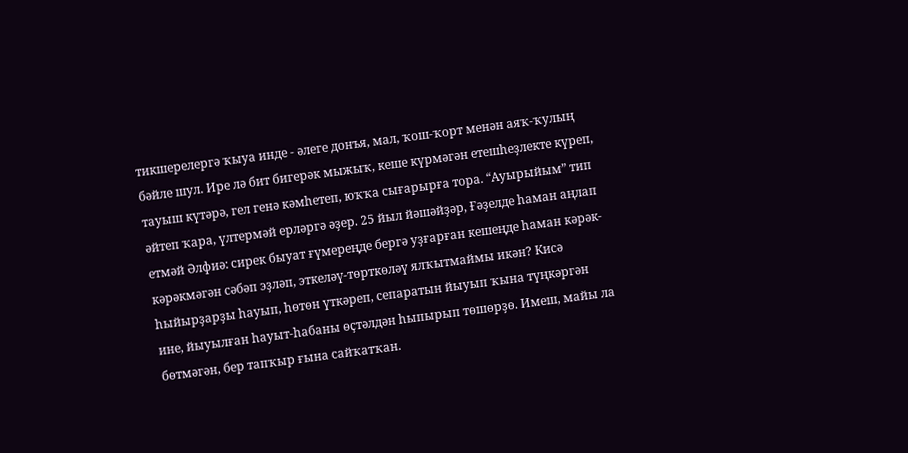тикшерелергә ҡыуа инде - әлеге донъя, мал, ҡош-ҡорт менән аяҡ-ҡулың бәйле шул. Ире лә бит бигерәк мыжыҡ, кеше күрмәгән етешһеҙлекте күреп, тауыш күтәрә, гел генә кәмһетеп, юҡҡа сығарырға тора. “Ауырыйым” тип әйтеп ҡара, үлтермәй ерләргә әҙер. 25 йыл йәшәйҙәр, Ғәҙелде һаман аңлап етмәй Әлфиә: сирек быуат ғүмереңде бергә уҙғарған кешеңде һаман кәрәк-кәрәкмәгән сәбәп эҙләп, эткеләү-төрткөләү ялҡытмаймы икән? Кисә һыйырҙарҙы һауып, һөтөн үткәреп, сепаратын йыуып ҡына түңкәргән ине, йыуылған һауыт-һабаны өҫтәлдән һыпырып төшөрҙө. Имеш, майы ла бөтмәгән, бер тапҡыр ғына сайҡатҡан.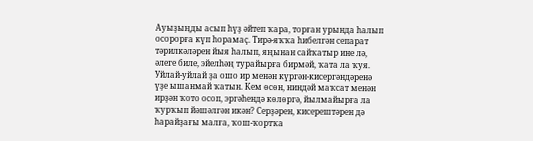Ауыҙыңды асып һүҙ әйтеп ҡара, торған урында һалып осорорға күп һорамаҫ. Тирә-яҡҡа һибелгән сепарат тәрилкәләрен йыя һалып, яңынан сайҡатыр ине лә, әлеге биле, эйелһәң турайырға бирмәй, ҡата ла ҡуя. Уйлай-уйлай ҙа ошо ир менән күргән-кисергәндәренә үҙе ышанмай ҡатын. Кем өсөн, ниндәй маҡсат менән ирҙән ҡото осоп, эргәһендә көлөргә, йылмайырға ла ҡурҡып йәшәлгән икән? Серҙәрен, кисерештәрен дә һарайҙағы малға, ҡош-ҡортҡа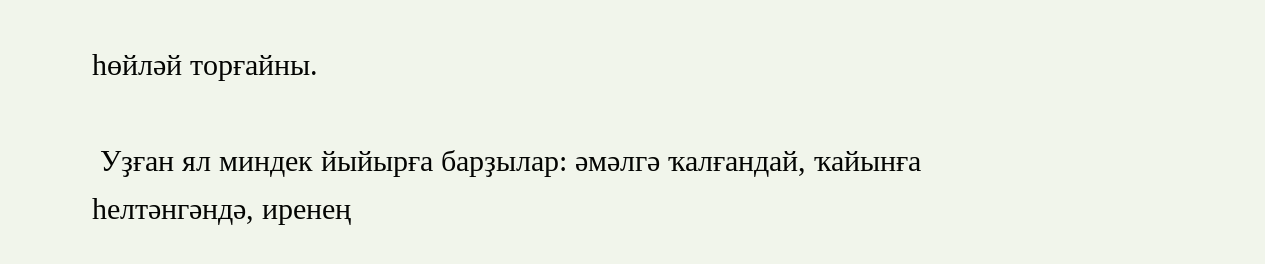һөйләй торғайны.

 Уҙған ял миндек йыйырға барҙылар: әмәлгә ҡалғандай, ҡайынға һелтәнгәндә, иренең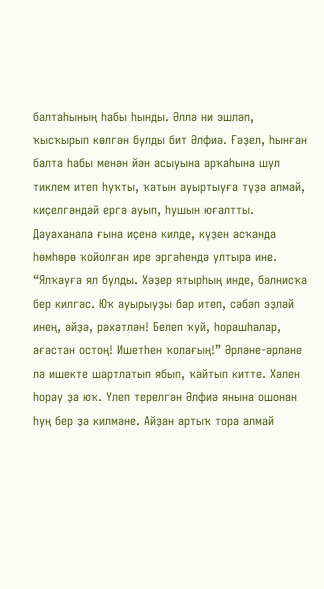балтаһының һабы һынды. Әллә ни эшләп, ҡысҡырып көлгән булды бит Әлфиә. Ғәҙел, һынған балта һабы менән йән асыуына арҡаһына шул тиклем итеп һуҡты, ҡатын ауыртыуға түҙә алмай, киҫелгәндәй ергә ауып, һушын юғалтты. Дауаханала ғына иҫенә килде, күҙен асҡанда һөмһөрө ҡойолған ире эргәһендә ултыра ине. “Ялҡауға ял булды. Хәҙер ятырһың инде, балнисҡа бер килгәс. Юҡ ауырыуҙы бар итеп, сәбәп эҙләй инең, әйҙә, рәхәтлән! Белеп ҡуй, һорашһалар, ағастан остоң! Ишетһен ҡолағың!” Әрләне-әрләне лә ишекте шартлатып ябып, ҡайтып китте. Хәлен һорау ҙа юҡ. Үлеп терелгән Әлфиә янына ошонан һуң бер ҙә килмәне. Айҙан артыҡ тора алмай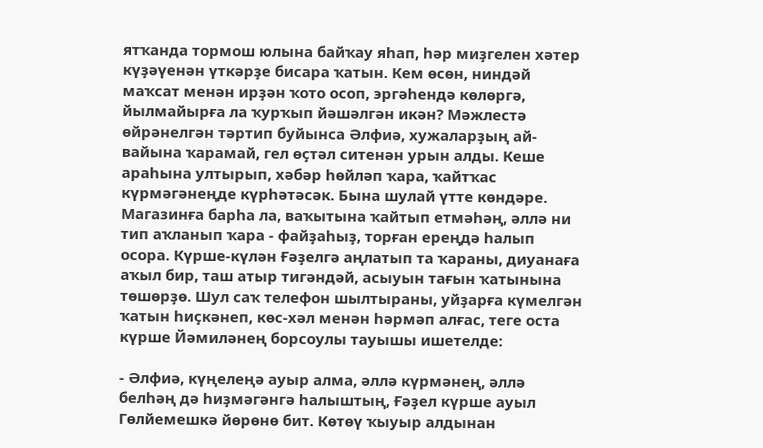ятҡанда тормош юлына байҡау яһап, һәр миҙгелен хәтер күҙәүенән үткәрҙе бисара ҡатын. Кем өсөн, ниндәй маҡсат менән ирҙән ҡото осоп, эргәһендә көлөргә, йылмайырға ла ҡурҡып йәшәлгән икән? Мәжлестә өйрәнелгән тәртип буйынса Әлфиә, хужаларҙың ай-вайына ҡарамай, гел өҫтәл ситенән урын алды. Кеше араһына ултырып, хәбәр һөйләп ҡара, ҡайтҡас күрмәгәнеңде күрһәтәсәк. Бына шулай үтте көндәре. Магазинға барһа ла, ваҡытына ҡайтып етмәһәң, әллә ни тип аҡланып ҡара - файҙаһыҙ, торған ереңдә һалып осора. Күрше-күлән Ғәҙелгә аңлатып та ҡараны, диуанаға аҡыл бир, таш атыр тигәндәй, асыуын тағын ҡатынына төшөрҙө. Шул саҡ телефон шылтыраны, уйҙарға күмелгән ҡатын һиҫкәнеп, көс-хәл менән һәрмәп алғас, теге оста күрше Йәмиләнең борсоулы тауышы ишетелде:

- Әлфиә, күңелеңә ауыр алма, әллә күрмәнең, әллә белһәң дә һиҙмәгәнгә һалыштың, Ғәҙел күрше ауыл Гөлйемешкә йөрөнө бит. Көтөү ҡыуыр алдынан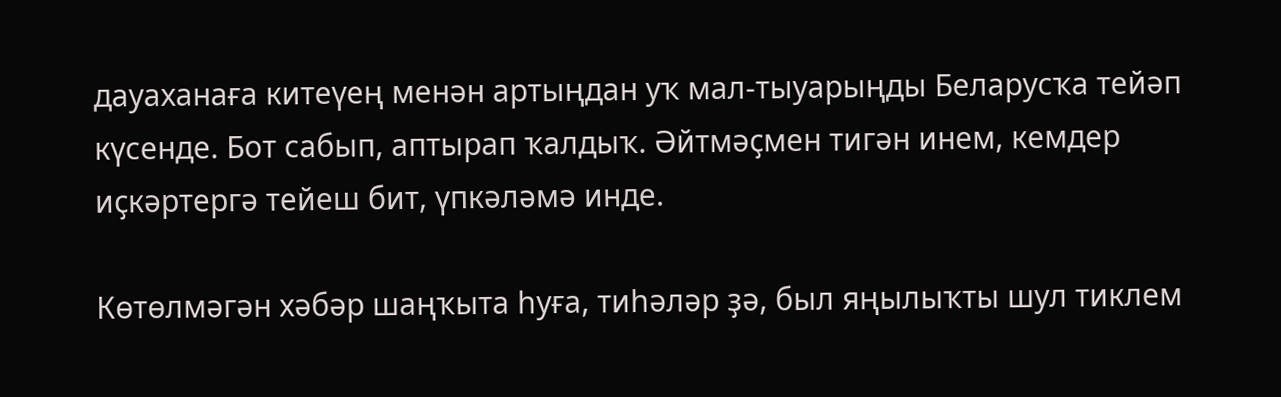дауаханаға китеүең менән артыңдан уҡ мал-тыуарыңды Беларусҡа тейәп күсенде. Бот сабып, аптырап ҡалдыҡ. Әйтмәҫмен тигән инем, кемдер иҫкәртергә тейеш бит, үпкәләмә инде.

Көтөлмәгән хәбәр шаңҡыта һуға, тиһәләр ҙә, был яңылыҡты шул тиклем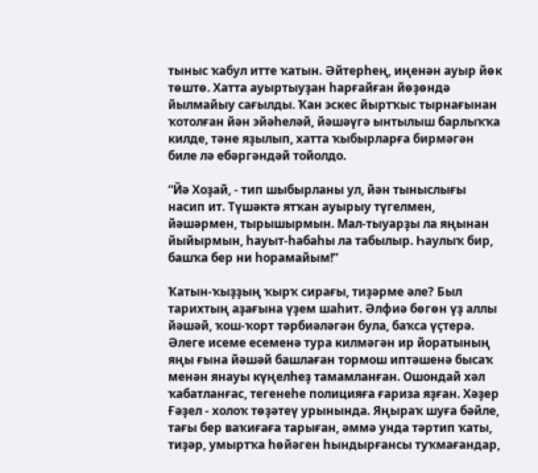тыныс ҡабул итте ҡатын. Әйтерһең, иңенән ауыр йөк төштө. Хатта ауыртыуҙан һарғайған йөҙөндә йылмайыу сағылды. Ҡан эскес йыртҡыс тырнағынан ҡотолған йән эйәһеләй, йәшәүгә ынтылыш барлыҡҡа килде, тәне яҙылып, хатта ҡыбырларға бирмәгән биле лә ебәргәндәй тойолдо.

“Йә Хоҙай, - тип шыбырланы ул, йән тыныслығы насип ит. Түшәктә ятҡан ауырыу түгелмен, йәшәрмен, тырышырмын. Мал-тыуарҙы ла яңынан йыйырмын, һауыт-һабаһы ла табылыр. Һаулыҡ бир, башҡа бер ни һорамайым!”

Ҡатын-ҡыҙҙың ҡырҡ сирағы, тиҙәрме әле? Был тарихтың аҙағына үҙем шаһит. Әлфиә бөгөн үҙ аллы йәшәй, ҡош-ҡорт тәрбиәләгән була, баҡса үҫтерә. Әлеге исеме есеменә тура килмәгән ир йоратының яңы ғына йәшәй башлаған тормош иптәшенә бысаҡ менән янауы күңелһеҙ тамамланған. Ошондай хәл ҡабатланғас, тегенеһе полицияға ғариза яҙған. Хәҙер Ғәҙел - холоҡ төҙәтеү урынында. Яңыраҡ шуға бәйле, тағы бер ваҡиғаға тарыған, әммә унда тәртип ҡаты, тиҙәр, умыртҡа һөйәген һындырғансы туҡмағандар,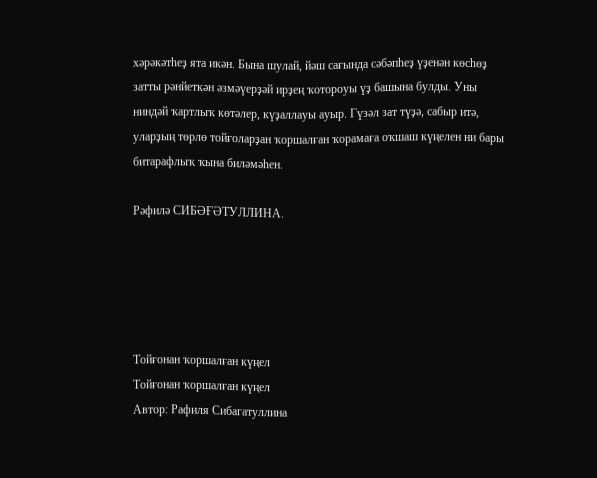хәрәкәтһеҙ ята икән. Бына шулай, йәш сағында сәбәпһеҙ үҙенән көсһөҙ затты рәнйеткән әзмәүерҙәй ирҙең ҡотороуы үҙ башына булды. Уны ниндәй ҡартлыҡ көтәлер, күҙаллауы ауыр. Гүзәл зат түҙә, сабыр итә, уларҙың төрлө тойғоларҙан ҡоршалған ҡорамаға оҡшаш күңелен ни бары битарафлыҡ ҡына биләмәһен.

Рәфилә СИБӘҒӘТУЛЛИНА.





Тойғонан ҡоршалған күңел
Тойғонан ҡоршалған күңел
Автор: Рафиля Сибагатуллина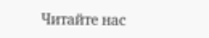Читайте нас